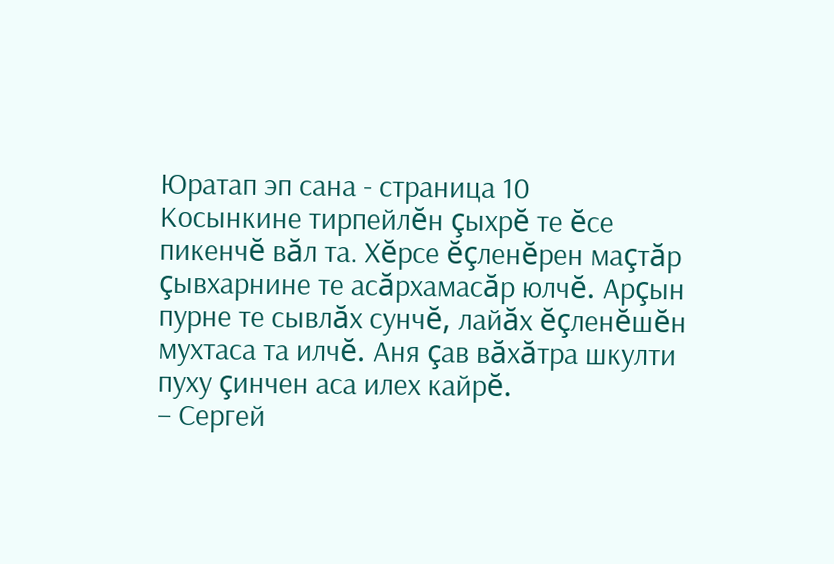Юратап эп сана - страница 10
Косынкине тирпейлĕн çыхрĕ те ĕсе пикенчĕ вăл та. Хĕрсе ĕçленĕрен маçтăр çывхарнине те асăрхамасăр юлчĕ. Арçын пурне те сывлăх сунчĕ, лайăх ĕçленĕшĕн мухтаса та илчĕ. Аня çав вăхăтра шкулти пуху çинчен аса илех кайрĕ.
– Сергей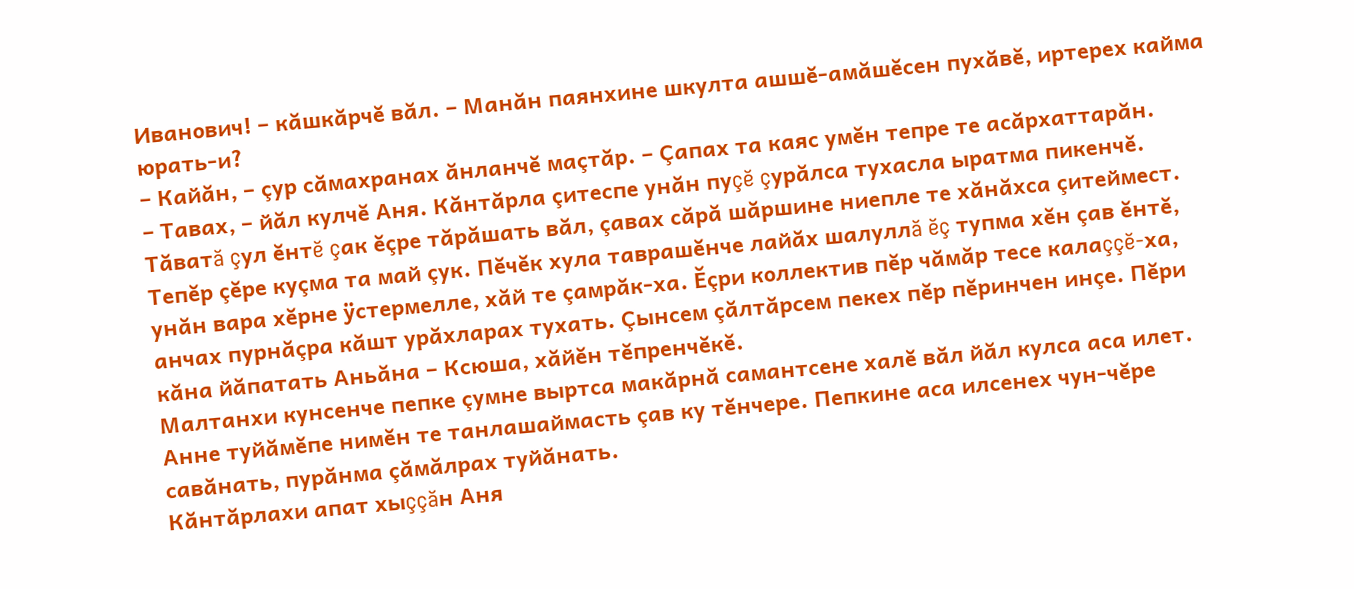Иванович! – кăшкăрчĕ вăл. – Манăн паянхине шкулта ашшĕ-амăшĕсен пухăвĕ, иртерех кайма юрать-и?
– Кайăн, – çур сăмахранах ăнланчĕ маçтăр. – Çапах та каяс умĕн тепре те асăрхаттарăн.
– Тавах, – йăл кулчĕ Аня. Кăнтăрла çитеспе унăн пуçĕ çурăлса тухасла ыратма пикенчĕ. Тăватă çул ĕнтĕ çак ĕçре тăрăшать вăл, çавах сăрă шăршине ниепле те хăнăхса çитеймест. Тепĕр çĕре куçма та май çук. Пĕчĕк хула таврашĕнче лайăх шалуллă ĕç тупма хĕн çав ĕнтĕ, унăн вара хĕрне ÿстермелле, хăй те çамрăк-ха. Ĕçри коллектив пĕр чăмăр тесе калаççĕ-ха, анчах пурнăçра кăшт урăхларах тухать. Çынсем çăлтăрсем пекех пĕр пĕринчен инçе. Пĕри кăна йăпатать Аньăна – Ксюша, хăйĕн тĕпренчĕкĕ.
Малтанхи кунсенче пепке çумне выртса макăрнă самантсене халĕ вăл йăл кулса аса илет. Анне туйăмĕпе нимĕн те танлашаймасть çав ку тĕнчере. Пепкине аса илсенех чун-чĕре савăнать, пурăнма çăмăлрах туйăнать.
Кăнтăрлахи апат хыççăн Аня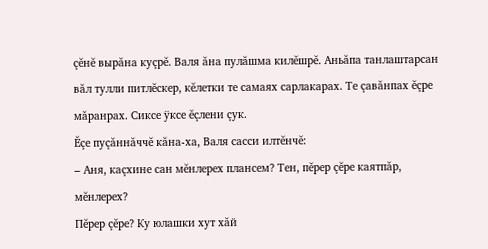çĕнĕ вырăна куçрĕ. Валя ăна пулăшма килĕшрĕ. Аньăпа танлаштарсан вăл тулли питлĕскер, кĕлетки те самаях сарлакарах. Те çавăнпах ĕçре мăранрах. Сиксе ÿксе ĕçлени çук.
Ĕçе пуçăннăччĕ кăна-ха, Валя сасси илтĕнчĕ:
– Аня, каçхине сан мĕнлерех плансем? Тен, пĕрер çĕре каятпăр, мĕнлерех?
Пĕрер çĕре? Ку юлашки хут хăй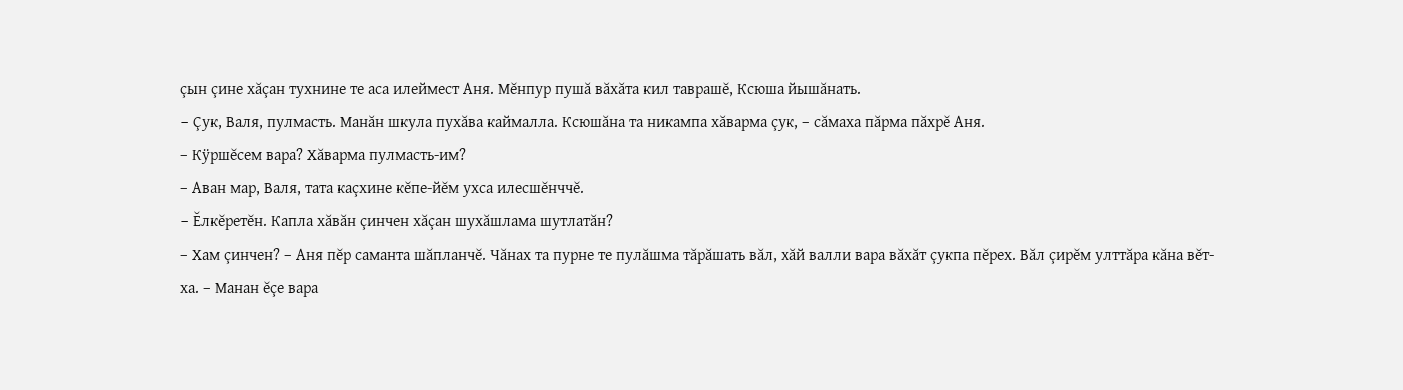çын çине хăçан тухнине те аса илеймест Аня. Мĕнпур пушă вăхăта кил таврашĕ, Ксюша йышăнать.
– Çук, Валя, пулмасть. Манăн шкула пухăва каймалла. Ксюшăна та никампа хăварма çук, – сăмаха пăрма пăхрĕ Аня.
– Кÿршĕсем вара? Хăварма пулмасть-им?
– Аван мар, Валя, тата каçхине кĕпе-йĕм ухса илесшĕнччĕ.
– Ĕлкĕретĕн. Капла хăвăн çинчен хăçан шухăшлама шутлатăн?
– Хам çинчен? – Аня пĕр саманта шăпланчĕ. Чăнах та пурне те пулăшма тăрăшать вăл, хăй валли вара вăхăт çукпа пĕрех. Вăл çирĕм улттăра кăна вĕт-ха. – Манан ĕçе вара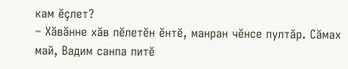кам ĕçлет?
– Хăвăнне хăв пĕлетĕн ĕнтĕ, манран чĕнсе пултăр. Сăмах май, Вадим санпа питĕ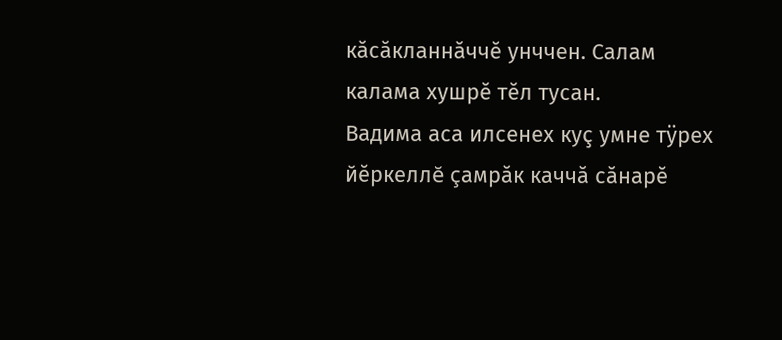кăсăкланнăччĕ унччен. Салам калама хушрĕ тĕл тусан.
Вадима аса илсенех куç умне тÿрех йĕркеллĕ çамрăк каччă сăнарĕ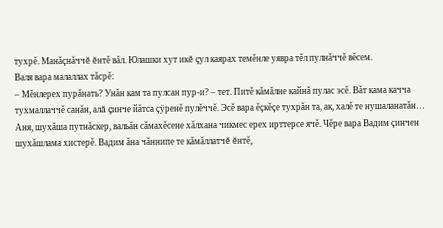тухрĕ. Манăçнăччĕ ĕнтĕ вăл. Юлашки хут икĕ çул каярах темĕнле уявра тĕл пулнăччĕ вĕсем.
Валя вара малаллах тăсрĕ:
– Мĕнлерех пурăнать? Унăн кам та пулсан пур-и? – тет. Питĕ кăмăлне кайнă пулас эсĕ. Вăт кама качча тухмаллаччĕ санăн, алă çинче йăтса çÿренĕ пулĕччĕ. Эсĕ вара ĕçкĕçе тухрăн та, ак, халĕ те нушаланатăн…
Аня, шухăша путнăскер, вальăн сăмахĕсене хăлхана чикмес ерех ирттерсе ячĕ. Чĕре вара Вадим çинчен шухăшлама хистерĕ. Вадим ăна чăннипе те кăмăллатчĕ ĕнтĕ,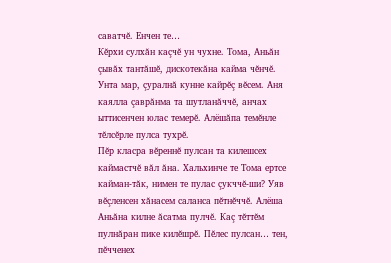саватчĕ. Енчен те…
Кĕрхи сулхăн каçчĕ ун чухне. Тома, Аньăн çывăх тантăшĕ, дискотекăна кайма чĕнчĕ. Унта мар, çуралнă кунне кайрĕç вĕсем. Аня каялла çаврăнма та шутланăччĕ, анчах ыттисенчен юлас темерĕ. Алёшăпа темĕнле тĕлсĕрле пулса тухрĕ.
Пĕр класра вĕреннĕ пулсан та килешсех каймастчĕ вăл ăна. Хальхинче те Тома ертсе кайман-тăк, нимен те пулас çукччĕ-ши? Уяв вĕçленсен хăнасем саланса пĕтнĕччĕ. Алёша Аньăна килне ăсатма пулчĕ. Каç тĕттĕм пулнăран пике килĕшрĕ. Пĕлес пулсан… тен, пĕчченех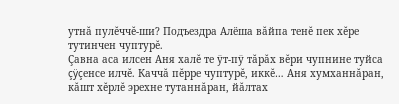утнă пулĕччĕ-ши? Подъездра Алёша вăйпа тенĕ пек хĕре тутинчен чуптурĕ.
Çавна аса илсен Аня халĕ те ÿт-пÿ тăрăх вĕри чупнине туйса çÿçенсе илчĕ. Каччă пĕрре чуптурĕ, иккĕ… Аня хумханнăран, кăшт хĕрлĕ эрехне тутаннăран, йăлтах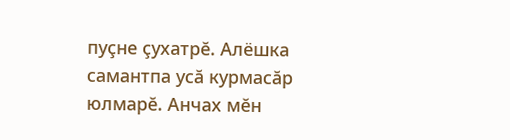пуçне çухатрĕ. Алёшка самантпа усă курмасăр юлмарĕ. Анчах мĕн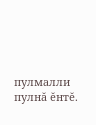пулмалли пулнă ĕнтĕ.